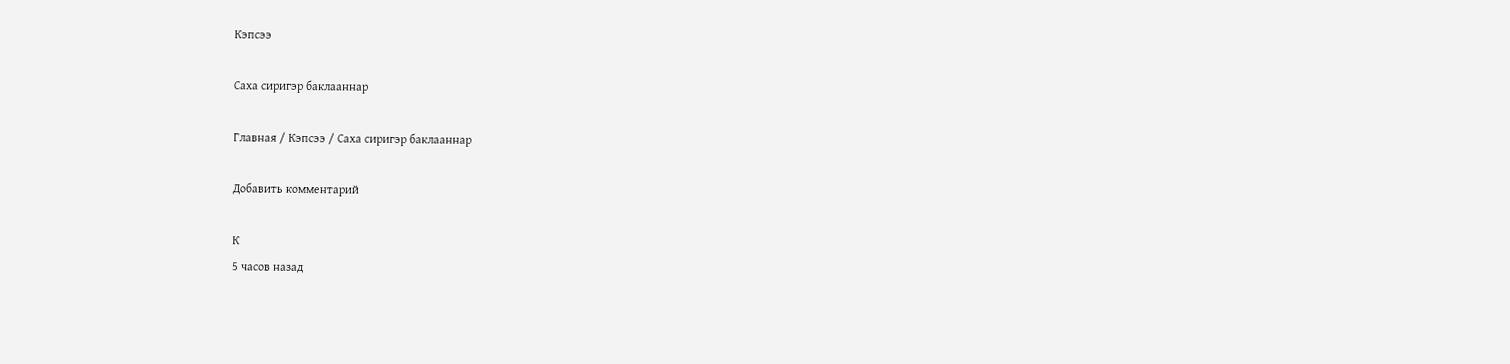Кэпсээ

Саха сиригэр баклааннар

Главная / Кэпсээ / Саха сиригэр баклааннар

Добавить комментарий

К
5 часов назад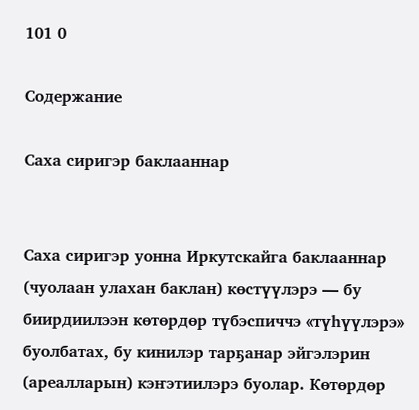101 0

Содержание

Саха сиригэр баклааннар


Саха сиригэр уонна Иркутскайга баклааннар (чуолаан улахан баклан) көстүүлэрэ — бу биирдиилээн көтөрдөр түбэспиччэ «түһүүлэрэ» буолбатах, бу кинилэр тарҕанар эйгэлэрин (ареалларын) кэҥэтиилэрэ буолар. Көтөрдөр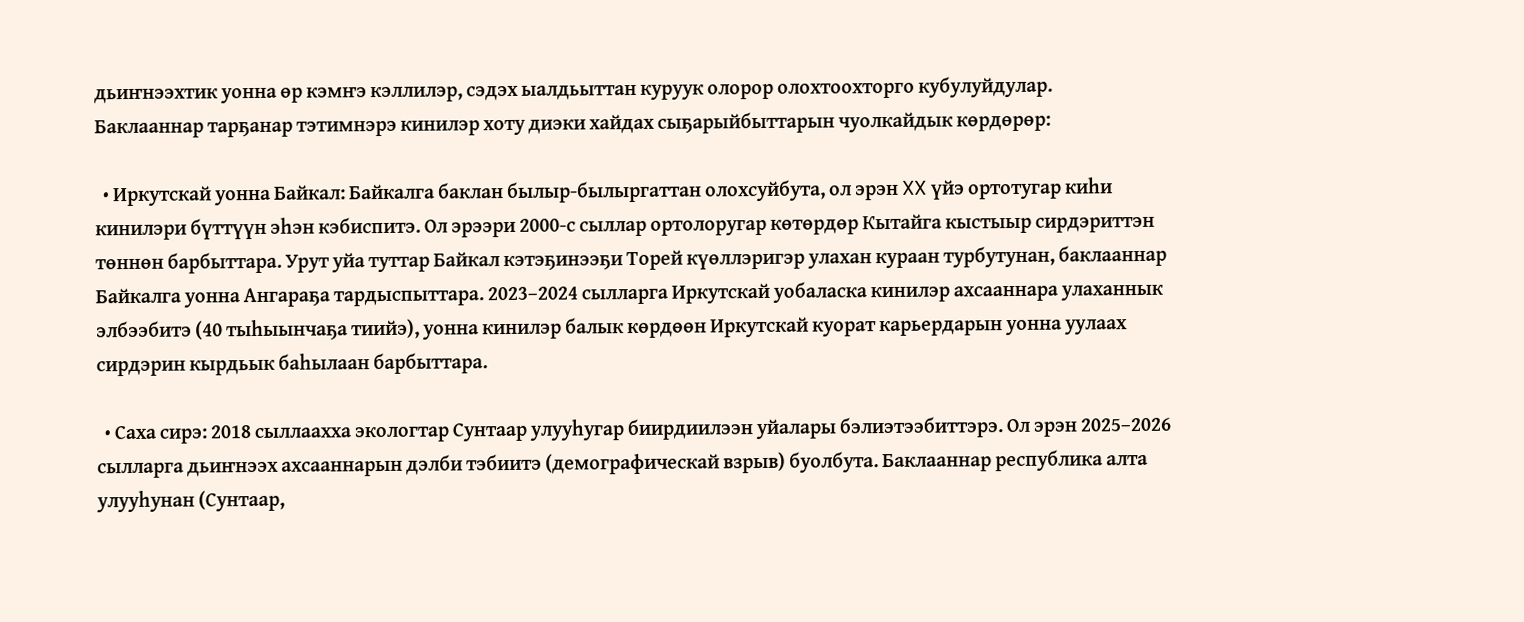дьиҥнээхтик уонна өр кэмҥэ кэллилэр, сэдэх ыалдьыттан куруук олорор олохтоохторго кубулуйдулар.
Баклааннар тарҕанар тэтимнэрэ кинилэр хоту диэки хайдах сыҕарыйбыттарын чуолкайдык көрдөрөр:

  • Иркутскай уонна Байкал: Байкалга баклан былыр-былыргаттан олохсуйбута, ол эрэн XX үйэ ортотугар киһи кинилэри бүттүүн эһэн кэбиспитэ. Ол эрээри 2000-с сыллар ортолоругар көтөрдөр Кытайга кыстыыр сирдэриттэн төннөн барбыттара. Урут уйа туттар Байкал кэтэҕинээҕи Торей күөллэригэр улахан кураан турбутунан, баклааннар Байкалга уонна Ангараҕа тардыспыттара. 2023–2024 сылларга Иркутскай уобаласка кинилэр ахсааннара улаханнык элбээбитэ (40 тыһыынчаҕа тиийэ), уонна кинилэр балык көрдөөн Иркутскай куорат карьердарын уонна уулаах сирдэрин кырдьык баһылаан барбыттара.

  • Саха сирэ: 2018 сыллаахха экологтар Сунтаар улууһугар биирдиилээн уйалары бэлиэтээбиттэрэ. Ол эрэн 2025–2026 сылларга дьиҥнээх ахсааннарын дэлби тэбиитэ (демографическай взрыв) буолбута. Баклааннар республика алта улууһунан (Сунтаар,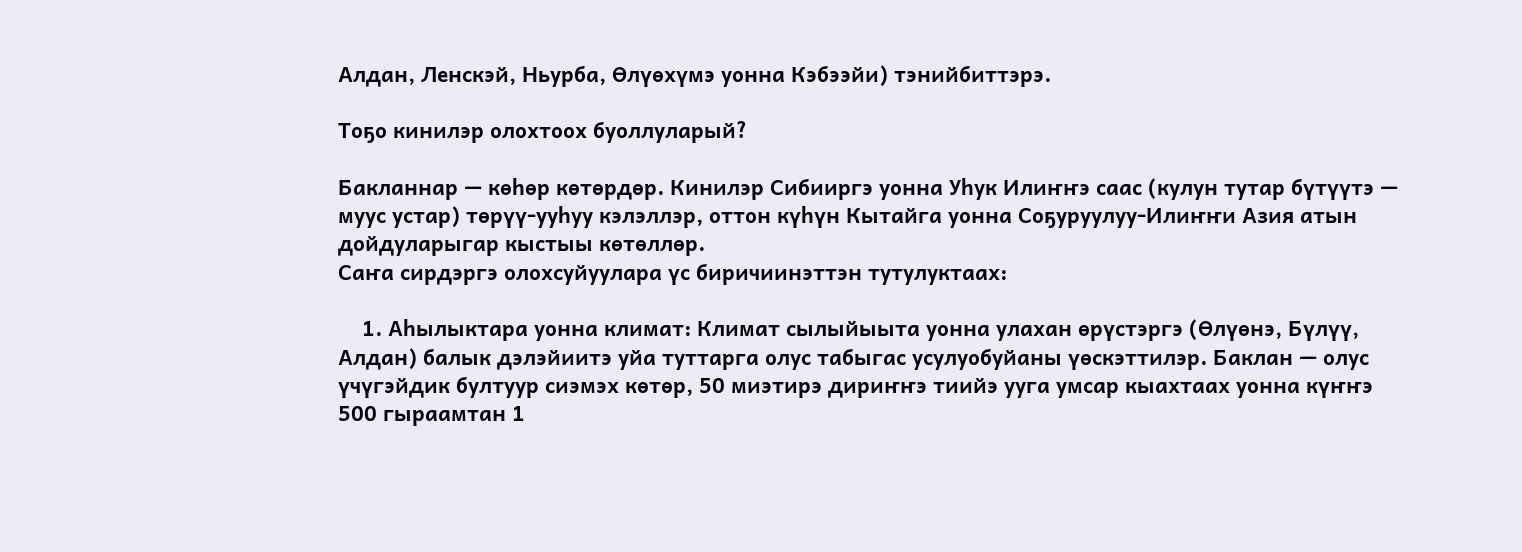Алдан, Ленскэй, Ньурба, Өлүөхүмэ уонна Кэбээйи) тэнийбиттэрэ.

Тоҕо кинилэр олохтоох буоллуларый?

Бакланнар — көһөр көтөрдөр. Кинилэр Сибииргэ уонна Уһук Илиҥҥэ саас (кулун тутар бүтүүтэ — муус устар) төрүү-ууһуу кэлэллэр, оттон күһүн Кытайга уонна Соҕуруулуу-Илиҥҥи Азия атын дойдуларыгар кыстыы көтөллөр.
Саҥа сирдэргэ олохсуйуулара үс биричиинэттэн тутулуктаах:

    1. Аһылыктара уонна климат: Климат сылыйыыта уонна улахан өрүстэргэ (Өлүөнэ, Бүлүү, Алдан) балык дэлэйиитэ уйа туттарга олус табыгас усулуобуйаны үөскэттилэр. Баклан — олус үчүгэйдик бултуур сиэмэх көтөр, 50 миэтирэ дириҥҥэ тиийэ ууга умсар кыахтаах уонна күҥҥэ 500 гыраамтан 1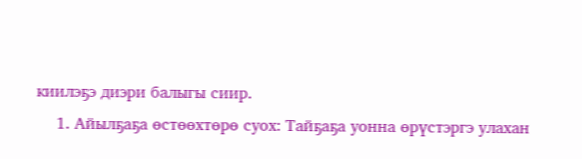киилэҕэ диэри балыгы сиир.
    1. Айылҕаҕа өстөөхтөрө суох: Тайҕаҕа уонна өрүстэргэ улахан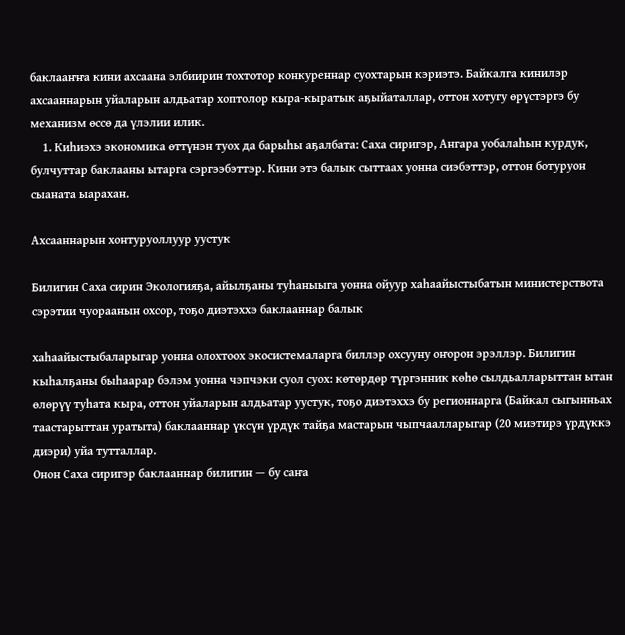баклааҥҥа кини ахсаана элбиирин тохтотор конкуреннар суохтарын кэриэтэ. Байкалга кинилэр ахсааннарын уйаларын алдьатар хоптолор кыра-кыратык аҕыйаталлар, оттон хотугу өрүстэргэ бу механизм өссө да үлэлии илик.
    1. Киһиэхэ экономика өттүнэн туох да барыһы аҕалбата: Саха сиригэр, Ангара уобалаһын курдук, булчуттар баклааны ытарга сэргээбэттэр. Кини этэ балык сыттаах уонна сиэбэттэр, оттон ботуруон сыаната ыарахан.

Ахсааннарын хонтуруоллуур уустук

Билигин Саха сирин Экологияҕа, айылҕаны туһаныыга уонна ойуур хаһаайыстыбатын министерствота сэрэтии чуораанын охсор, тоҕо диэтэххэ баклааннар балык

хаһаайыстыбаларыгар уонна олохтоох экосистемаларга биллэр охсууну оҥорон эрэллэр. Билигин кыһалҕаны быһаарар бэлэм уонна чэпчэки суол суох: көтөрдөр түргэнник көһө сылдьалларыттан ытан өлөрүү туһата кыра, оттон уйаларын алдьатар уустук, тоҕо диэтэххэ бу регионнарга (Байкал сыгынньах таастарыттан уратыта) баклааннар үксүн үрдүк тайҕа мастарын чыпчаалларыгар (20 миэтирэ үрдүккэ диэри) уйа тутталлар.
Онон Саха сиригэр баклааннар билигин — бу саҥа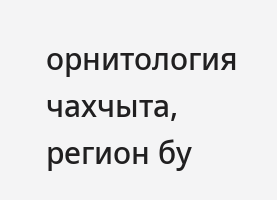орнитология чахчыта, регион бу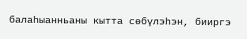балаһыанньаны кытта сөбүлэһэн, бииргэ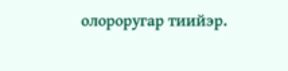олороругар тиийэр.